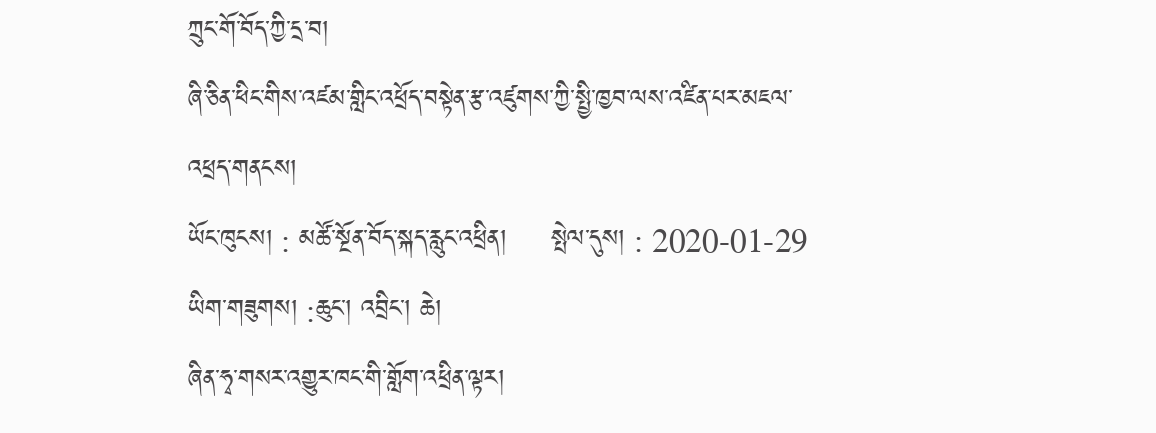ཀྲུང་གོ་བོད་ཀྱི་དྲ་བ།
ཞི་ཅིན་ཕིང་གིས་འཛམ་གླིང་འཕྲོད་བསྟེན་རྩ་འཛུགས་ཀྱི་སྤྱི་ཁྱབ་ལས་འཛིན་པར་མཇལ་འཕྲད་གནངས།
ཡོང་ཁུངས། : མཚོ་སྔོན་བོད་སྐད་རླུང་འཕྲིན།     སྤེལ་དུས། : 2020-01-29
ཡིག་གཟུགས། :ཆུང་། འབྲིང་། ཆེ།
ཞིན་ཧྭ་གསར་འགྱུར་ཁང་གི་གློག་འཕྲིན་ལྟར།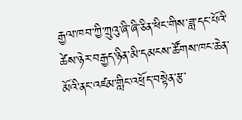རྒྱལ་ཁབ་ཀྱི་ཀྲུའུ་ཞི་ཞི་ཅིན་ཕིང་གིས་ཟླ་དང་པོའི་ཚེས་ཉེར་བརྒྱད་ཉིན་མི་དམངས་ཚོགས་ཁང་ཆེན་མོའི་ནང་འཛམ་གླིང་འཕྲོད་བསྟེན་རྩ་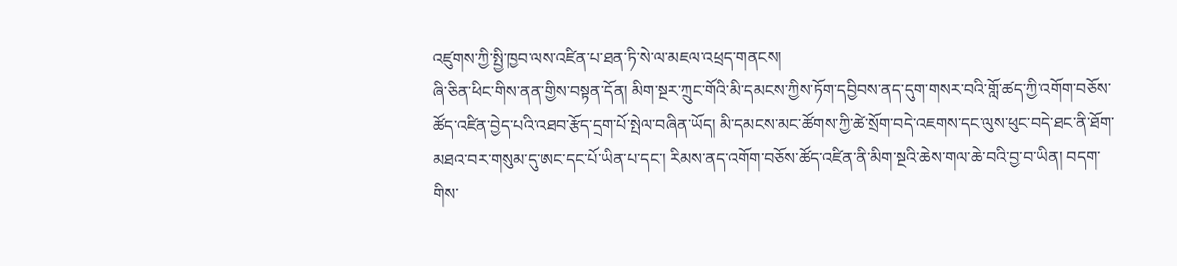འཛུགས་ཀྱི་སྤྱི་ཁྱབ་ལས་འཛིན་པ་ཐན་ཏི་སེ་ལ་མཇལ་འཕྲད་གནངས།
ཞི་ཅིན་ཕིང་གིས་ནན་གྱིས་བསྟན་དོན། མིག་སྔར་ཀྲུང་གོའི་མི་དམངས་ཀྱིས་ཏོག་དབྱིབས་ནད་དུག་གསར་བའི་གློ་ཚད་ཀྱི་འགོག་བཅོས་ཚོད་འཛིན་བྱེད་པའི་འཐབ་རྩོད་དྲག་པོ་སྤེལ་བཞིན་ཡོད། མི་དམངས་མང་ཚོགས་ཀྱི་ཚེ་སྲོག་བདེ་འཇགས་དང་ལུས་ཕུང་བདེ་ཐང་ནི་ཐོག་མཐའ་བར་གསུམ་དུ་ཨང་དང་པོ་ཡིན་པ་དང་། རིམས་ནད་འགོག་བཅོས་ཚོད་འཛིན་ནི་མིག་སྔའི་ཆེས་གལ་ཆེ་བའི་བྱ་བ་ཡིན། བདག་གིས་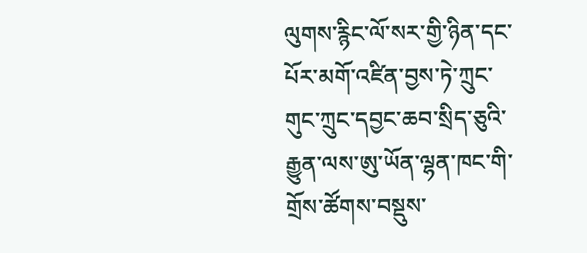ལུགས་རྙིང་ལོ་སར་གྱི་ཉིན་དང་པོར་མགོ་འཛིན་བྱས་ཏེ་ཀྲུང་གུང་ཀྲུང་དབྱང་ཆབ་སྲིད་ཅུའི་རྒྱུན་ལས་ཨུ་ཡོན་ལྷན་ཁང་གི་གྲོས་ཚོགས་བསྡུས་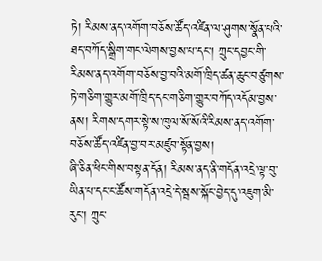ཏེ། རིམས་ནད་འགོག་བཅོས་ཚོད་འཛིན་ལ་ཤུགས་སྣོན་པའི་ཐད་བཀོད་སྒྲིག་གང་ལེགས་བྱས་པ་དང་། ཀྲུང་དབྱང་གི་རིམས་ནད་འགོག་བཅོས་བྱ་བའི་མགོ་ཁྲིད་ཚན་ཆུང་བཙུགས་ཏེ་གཅིག་གྱུར་མགོ་ཁྲིད་དང་གཅིག་གྱུར་བཀོད་འདོམ་བྱས་ནས། རིགས་དགར་སྟེ་ས་ཁུལ་སོ་སོའི་རིམས་ནད་འགོག་བཅོས་ཚོད་འཛིན་བྱ་བར་མཛུབ་སྟོན་བྱས།
ཞི་ཅིན་ཕིང་གིས་བསྟན་དོན། རིམས་ནད་ནི་གདོན་འདྲེ་ལྟ་བུ་ཡིན་པ་དང་ང་ཚོས་གདོན་འདྲེ་དེ་སྦས་སྐོང་བྱེད་དུ་འཇུག་མི་རུང་། ཀྲུང་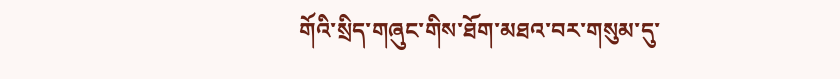གོའི་སྲིད་གཞུང་གིས་ཐོག་མཐའ་བར་གསུམ་དུ་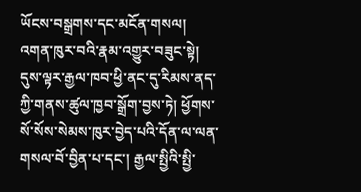ཡོངས་བསྒྲགས་དང་མངོན་གསལ། འགན་ཁུར་བའི་རྣམ་འགྱུར་བཟུང་སྟེ། དུས་ལྟར་རྒྱལ་ཁབ་ཕྱི་ནང་དུ་རིམས་ནད་ཀྱི་གནས་ཚུལ་ཁྱབ་སྒྲོག་བྱས་ཏེ། ཕྱོགས་སོ་སོས་སེམས་ཁུར་བྱེད་པའི་དོན་ལ་ལན་གསལ་བོ་བྱིན་པ་དང་། རྒྱལ་སྤྱིའི་སྤྱི་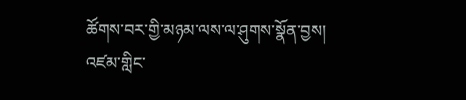ཚོགས་བར་གྱི་མཉམ་ལས་ལ་ཤུགས་སྣོན་བྱས། འཛམ་གླིང་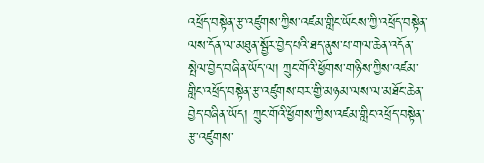འཕྲོད་བསྟེན་རྩ་འཛུགས་ཀྱིས་འཛམ་གླིང་ཡོངས་ཀྱི་འཕྲོད་བསྟེན་ལས་དོན་ལ་མཐུན་སྦྱོར་བྱེད་པའི་ཐད་ནུས་པ་གལ་ཆེན་འདོན་སྤེལ་བྱེད་བཞིན་ཡོད་ལ། ཀྲུང་གོའི་ཕྱོགས་གཉིས་ཀྱིས་འཛམ་གླིང་འཕྲོད་བསྟེན་རྩ་འཛུགས་བར་གྱི་མཉམ་ལས་ལ་མཐོང་ཆེན་བྱེད་བཞིན་ཡོད། ཀྲུང་གོའི་ཕྱོགས་ཀྱིས་འཛམ་གླིང་འཕྲོད་བསྟེན་རྩ་འཛུགས་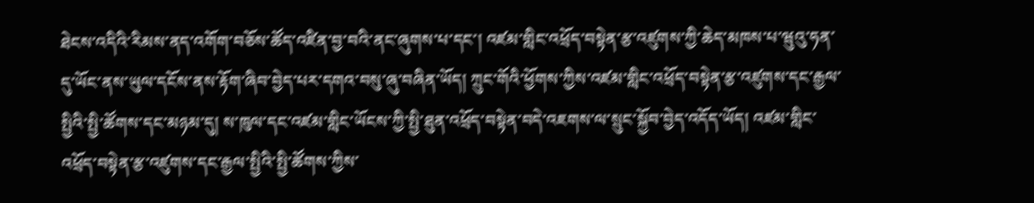ཐེངས་འདིའི་རིམས་ནད་འགོག་བཅོས་ཚོད་འཛིན་བྱ་བའི་ནང་ཞུགས་པ་དང་། འཛམ་གླིང་འཕྲོད་བསྟེན་རྩ་འཛུགས་ཀྱི་ཆེད་མཁས་པ་ཝུའུ་ཧན་དུ་ཡོང་ནས་ཡུལ་དངོས་ནས་རྟོག་ཞིབ་བྱེད་པར་དགའ་བསུ་ཞུ་བཞིན་ཡོད། ཀྲུང་གོའི་ཕྱོགས་ཀྱིས་འཛམ་གླིང་འཕྲོད་བསྟེན་རྩ་འཛུགས་དང་རྒྱལ་སྤྱིའི་སྤྱི་ཚོགས་དང་མཉམ་དུ། ས་ཁུལ་དང་འཛམ་གླིང་ཡོངས་ཀྱི་སྤྱི་ཐུན་འཕྲོད་བསྟེན་བདེ་འཇགས་ལ་སྲུང་སྐྱོབ་བྱེད་འདོད་ཡོད། འཛམ་གླིང་འཕྲོད་བསྟེན་རྩ་འཛུགས་དང་རྒྱལ་སྤྱིའི་སྤྱི་ཚོགས་ཀྱིས་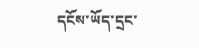དངོས་ཡོད་དྲང་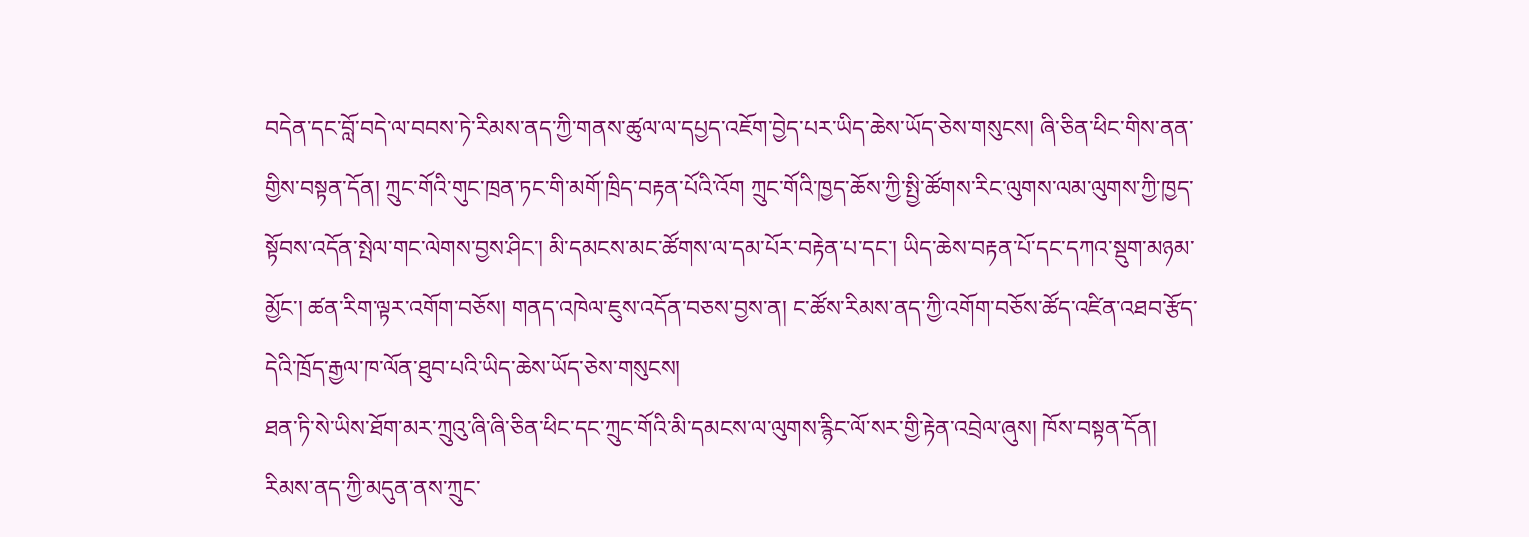བདེན་དང་བློ་བདེ་ལ་བབས་ཏེ་རིམས་ནད་ཀྱི་གནས་ཚུལ་ལ་དཔྱད་འཇོག་བྱེད་པར་ཡིད་ཆེས་ཡོད་ཅེས་གསུངས། ཞི་ཅིན་ཕིང་གིས་ནན་གྱིས་བསྟན་དོན། ཀྲུང་གོའི་གུང་ཁྲན་ཏང་གི་མགོ་ཁྲིད་བརྟན་པོའི་འོག ཀྲུང་གོའི་ཁྱད་ཆོས་ཀྱི་སྤྱི་ཚོགས་རིང་ལུགས་ལམ་ལུགས་ཀྱི་ཁྱད་སྟོབས་འདོན་སྤེལ་གང་ལེགས་བྱས་ཤིང་། མི་དམངས་མང་ཚོགས་ལ་དམ་པོར་བརྟེན་པ་དང་། ཡིད་ཆེས་བརྟན་པོ་དང་དཀའ་སྡུག་མཉམ་མྱོང་། ཚན་རིག་ལྟར་འགོག་བཅོས། གནད་འཁེལ་ཇུས་འདོན་བཅས་བྱས་ན། ང་ཚོས་རིམས་ནད་ཀྱི་འགོག་བཅོས་ཚོད་འཛིན་འཐབ་རྩོད་དེའི་ཁྲོད་རྒྱལ་ཁ་ལོན་ཐུབ་པའི་ཡིད་ཆེས་ཡོད་ཅེས་གསུངས།
ཐན་ཏི་སེ་ཡིས་ཐོག་མར་ཀྲུའུ་ཞི་ཞི་ཅིན་ཕིང་དང་ཀྲུང་གོའི་མི་དམངས་ལ་ལུགས་རྙིང་ལོ་སར་གྱི་རྟེན་འབྲེལ་ཞུས། ཁོས་བསྟན་དོན། རིམས་ནད་ཀྱི་མདུན་ནས་ཀྲུང་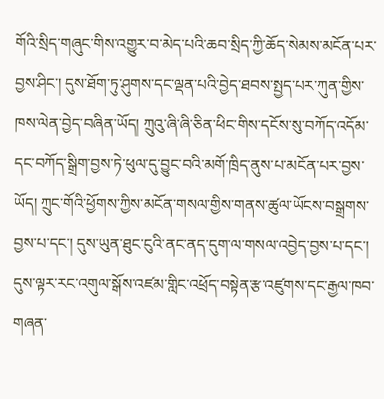གོའི་སྲིད་གཞུང་གིས་འགྱུར་བ་མེད་པའི་ཆབ་སྲིད་ཀྱི་ཆོད་སེམས་མངོན་པར་བྱས་ཤིང་། དུས་ཐོག་ཏུ་ཤུགས་དང་ལྡན་པའི་བྱེད་ཐབས་སྤྱད་པར་ཀུན་གྱིས་ཁས་ལེན་བྱེད་བཞིན་ཡོད། ཀྲུའུ་ཞི་ཞི་ཅིན་ཕིང་གིས་དངོས་སུ་བཀོད་འདོམ་དང་བཀོད་སྒྲིག་བྱས་ཏེ་ཕུལ་དུ་བྱུང་བའི་མགོ་ཁྲིད་ནུས་པ་མངོན་པར་བྱས་ཡོད། ཀྲུང་གོའི་ཕྱོགས་ཀྱིས་མངོན་གསལ་གྱིས་གནས་ཚུལ་ཡོངས་བསྒྲགས་བྱས་པ་དང་། དུས་ཡུན་ཐུང་ངུའི་ནང་ནད་དུག་ལ་གསལ་འབྱེད་བྱས་པ་དང་། དུས་ལྟར་རང་འགུལ་སྒོས་འཛམ་གླིང་འཕྲོད་བསྟེན་རྩ་འཛུགས་དང་རྒྱལ་ཁབ་གཞན་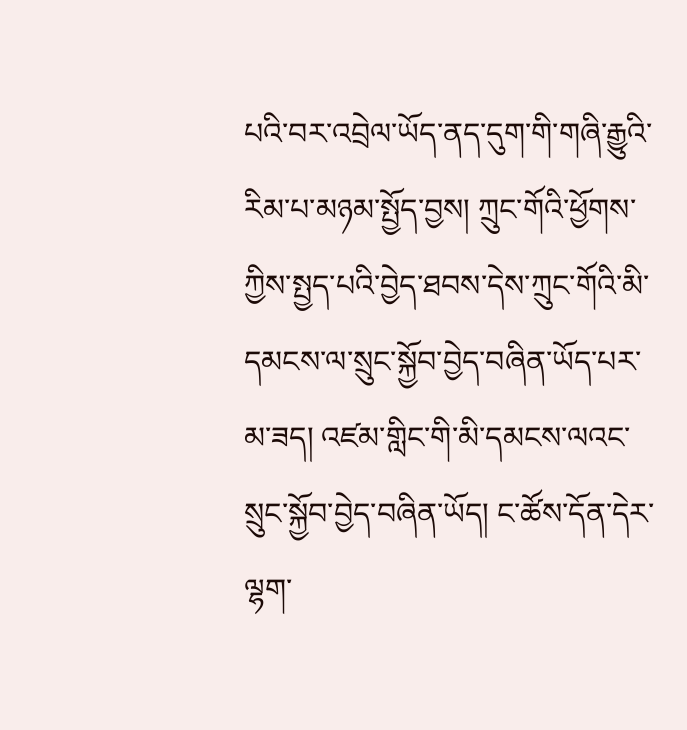པའི་བར་འབྲེལ་ཡོད་ནད་དུག་གི་གཞི་རྒྱུའི་རིམ་པ་མཉམ་སྤྱོད་བྱས། ཀྲུང་གོའི་ཕྱོགས་ཀྱིས་སྤྱད་པའི་བྱེད་ཐབས་དེས་ཀྲུང་གོའི་མི་དམངས་ལ་སྲུང་སྐྱོབ་བྱེད་བཞིན་ཡོད་པར་མ་ཟད། འཛམ་གླིང་གི་མི་དམངས་ལའང་སྲུང་སྐྱོབ་བྱེད་བཞིན་ཡོད། ང་ཚོས་དོན་དེར་ལྷག་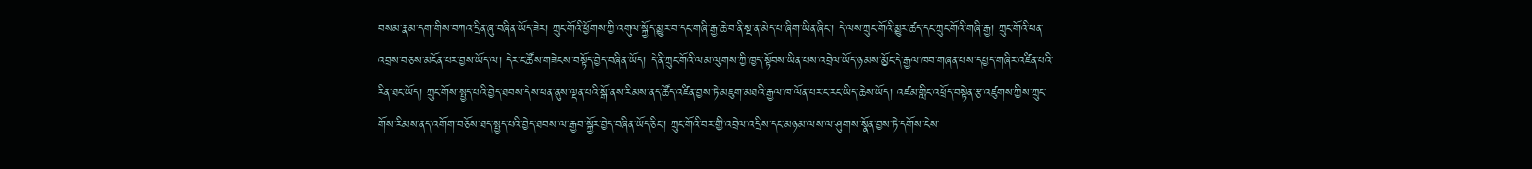བསམ་རྣམ་དག་གིས་བཀའ་དྲིན་ཞུ་བཞིན་ཡོད་ཟེར། ཀྲུང་གོའི་ཕྱོགས་ཀྱི་འགུལ་སྐྱོད་མྱུར་བ་དང་གཞི་རྒྱ་ཆེ་བ་ནི་སྔ་ན་མེད་པ་ཞིག་ཡིན་ཞིང་། དེ་ལས་ཀྲུང་གོའི་མྱུར་ཚད་དང་ཀྲུང་གོའི་གཞི་རྒྱ། ཀྲུང་གོའི་ཕན་འབྲས་བཅས་མངོན་པར་བྱས་ཡོད་ལ། དེར་ང་ཚོས་གཟེངས་བསྟོད་བྱེད་བཞིན་ཡོད། དེ་ནི་ཀྲུང་གོའི་ལམ་ལུགས་ཀྱི་ཁྱད་སྟོབས་ཡིན་པས་འབྲེལ་ཡོད་ཉམས་མྱོང་དེ་རྒྱལ་ཁབ་གཞན་པས་དཔྱད་གཞིར་འཛིན་པའི་རིན་ཐང་ཡོད། ཀྲུང་གོས་སྤྱད་པའི་བྱེད་ཐབས་དེས་ཕན་ནུས་ལྡན་པའི་སྒོ་ནས་རིམས་ནད་ཚོད་འཛིན་བྱས་ཏེ་མཇུག་མཐའི་རྒྱལ་ཁ་ལོན་པར་ང་རང་ཡིད་ཆེས་ཡོད། འཛམ་གླིང་འཕྲོད་བསྟེན་རྩ་འཛུགས་ཀྱིས་ཀྲུང་གོས་རིམས་ནད་འགོག་བཅོས་ཐད་སྤྱད་པའི་བྱེད་ཐབས་ལ་རྒྱབ་སྐྱོར་བྱེད་བཞིན་ཡོད་ཅིང་། ཀྲུང་གོའི་བར་གྱི་འབྲེལ་འདྲིས་དང་མཉམ་ལས་ལ་ཤུགས་སྣོན་བྱས་ཏེ་དགོས་ངེས་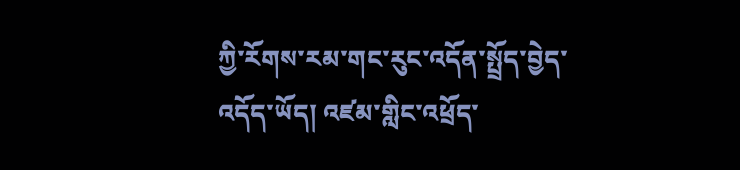ཀྱི་རོགས་རམ་གང་རུང་འདོན་སྤྲོད་བྱེད་འདོད་ཡོད། འཛམ་གླིང་འཕྲོད་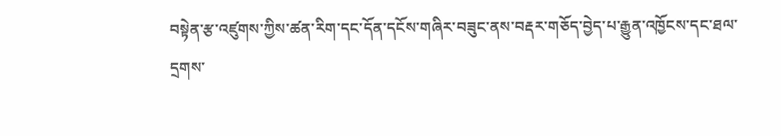བསྟེན་རྩ་འཛུགས་ཀྱིས་ཚན་རིག་དང་དོན་དངོས་གཞིར་བཟུང་ནས་བརྡར་གཅོད་བྱེད་པ་རྒྱུན་འཁྱོངས་དང་ཐལ་དྲགས་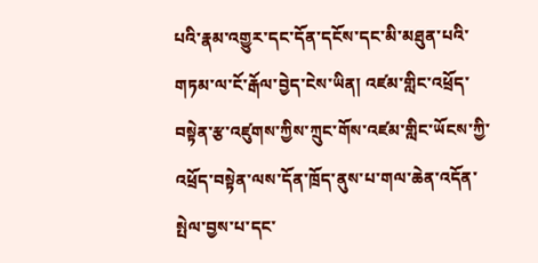པའི་རྣམ་འགྱུར་དང་དོན་དངོས་དང་མི་མཐུན་པའི་གཏམ་ལ་ངོ་རྒོལ་བྱེད་ངེས་ཡིན། འཛམ་གླིང་འཕྲོད་བསྟེན་རྩ་འཛུགས་ཀྱིས་ཀྲུང་གོས་འཛམ་གླིང་ཡོངས་ཀྱི་འཕྲོད་བསྟེན་ལས་དོན་ཁྲོད་ནུས་པ་གལ་ཆེན་འདོན་སྤེལ་བྱས་པ་དང་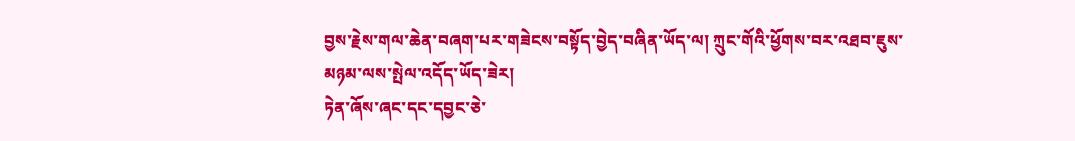བྱས་རྗེས་གལ་ཆེན་བཞག་པར་གཟེངས་བསྟོད་བྱེད་བཞིན་ཡོད་ལ། ཀྲུང་གོའི་ཕྱོགས་བར་འཐབ་ཇུས་མཉམ་ལས་སྤེལ་འདོད་ཡོད་ཟེར།
ཏེན་ཞོས་ཞང་དང་དབྱང་ཅེ་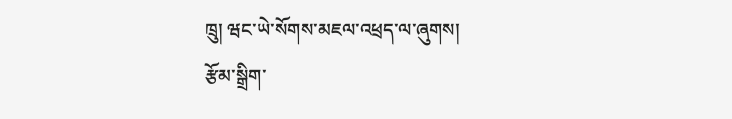ཁྲུ། ཝང་ཡེ་སོགས་མཇལ་འཕྲད་ལ་ཞུགས།
རྩོམ་སྒྲིག་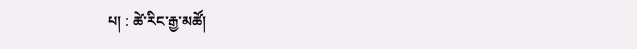པ། : ཚེ་རིང་རྒྱ་མཚོ།